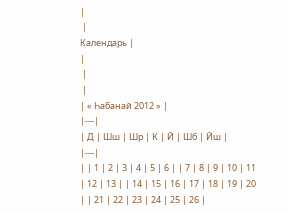|
 |
Календарь |
|
 |
 |
| « Һабанай 2012 » |
|---|
| Д | Шш | Шр | К | Й | Шб | Йш |
|---|
| | 1 | 2 | 3 | 4 | 5 | 6 | | 7 | 8 | 9 | 10 | 11 | 12 | 13 | | 14 | 15 | 16 | 17 | 18 | 19 | 20 | | 21 | 22 | 23 | 24 | 25 | 26 |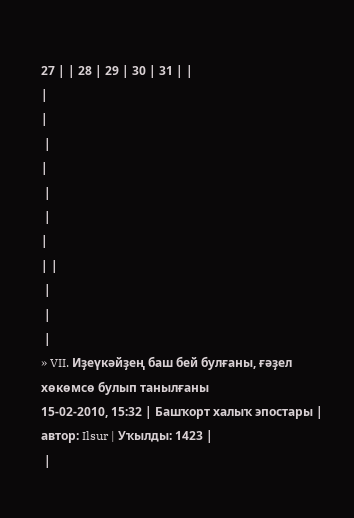27 | | 28 | 29 | 30 | 31 | |
|
|
 |
|
 |
 |
|
| |
 |
 |
 |
» VII. Иҙеүкәйҙең баш бей булғаны, ғәҙел хөкөмсө булып танылғаны
15-02-2010, 15:32 | Башҡорт халыҡ эпостары | автор: Ilsur | Уҡылды: 1423 |
 |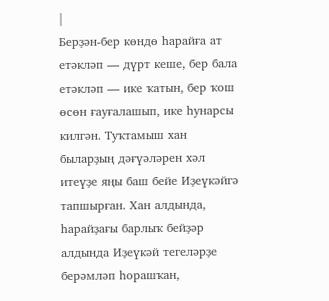|
Берҙән-бер көндө һарайға ат етәкләп — дүрт кеше, бер бала етәкләп — ике ҡатын, бер ҡош өсөн ғауғалашып, ике һунарсы килгән. Туҡтамыш хан быларҙың дәғүәләрен хәл итеүҙе яңы баш бейе Иҙеүкәйгә тапшырған. Хан алдында, һарайҙағы барлыҡ бейҙәр алдында Иҙеүкәй тегеләрҙе берәмләп һорашҡан,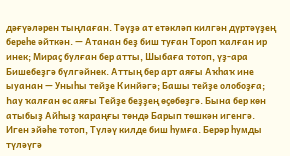дәғүәләрен тыңлаған. Тәүҙә ат етәкләп килгән дүртәүҙең береһе әйткән. — Атанан беҙ биш туған Тороп ҡалған ир инек; Мираҫ булған бер атты, Шыбаға тотоп, үҙ-ара Бишебеҙгә бүлгәйнек. Аттың бер арт аяғы Аҡһаҡ ине ыуанан — Уныһы тейҙе Кинйәгә; Башы тейҙе олобоҙға; Һау ҡалған өс аяғы Тейҙе беҙҙең өҫөбөҙгә. Бына бер көн атыбыҙ Айһыҙ ҡараңғы төндә Барып төшкән игенгә. Иген эйәһе тотоп, Түләү килде биш һумға. Берәр һумды түләүгә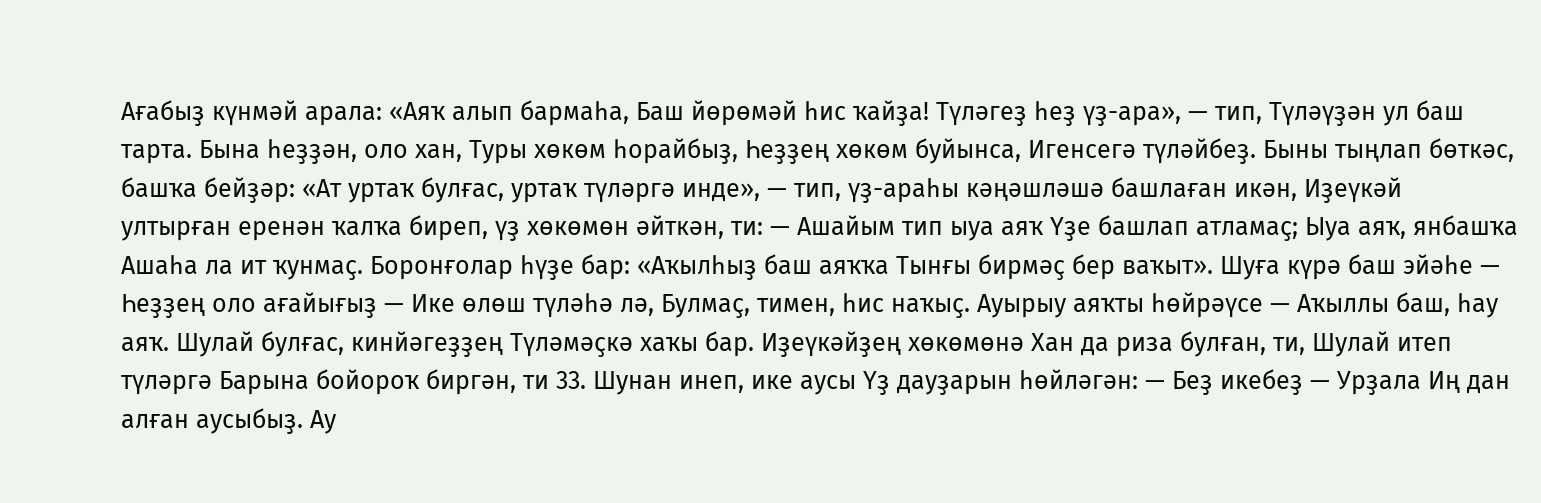Ағабыҙ күнмәй арала: «Аяҡ алып бармаһа, Баш йөрөмәй һис ҡайҙа! Түләгеҙ һеҙ үҙ-ара», — тип, Түләүҙән ул баш тарта. Бына һеҙҙән, оло хан, Туры хөкөм һорайбыҙ, Һеҙҙең хөкөм буйынса, Игенсегә түләйбеҙ. Быны тыңлап бөткәс, башҡа бейҙәр: «Ат уртаҡ булғас, уртаҡ түләргә инде», — тип, үҙ-араһы кәңәшләшә башлаған икән, Иҙеүкәй ултырған еренән ҡалҡа биреп, үҙ хөкөмөн әйткән, ти: — Ашайым тип ыуа аяҡ Үҙе башлап атламаҫ; Ыуа аяҡ, янбашҡа Ашаһа ла ит ҡунмаҫ. Боронғолар һүҙе бар: «Аҡылһыҙ баш аяҡҡа Тынғы бирмәҫ бер ваҡыт». Шуға күрә баш эйәһе — Һеҙҙең оло ағайығыҙ — Ике өлөш түләһә лә, Булмаҫ, тимен, һис наҡыҫ. Ауырыу аяҡты һөйрәүсе — Аҡыллы баш, һау аяҡ. Шулай булғас, кинйәгеҙҙең Түләмәҫкә хаҡы бар. Иҙеүкәйҙең хөкөмөнә Хан да риза булған, ти, Шулай итеп түләргә Барына бойороҡ биргән, ти 33. Шунан инеп, ике аусы Үҙ дауҙарын һөйләгән: — Беҙ икебеҙ — Урҙала Иң дан алған аусыбыҙ. Ау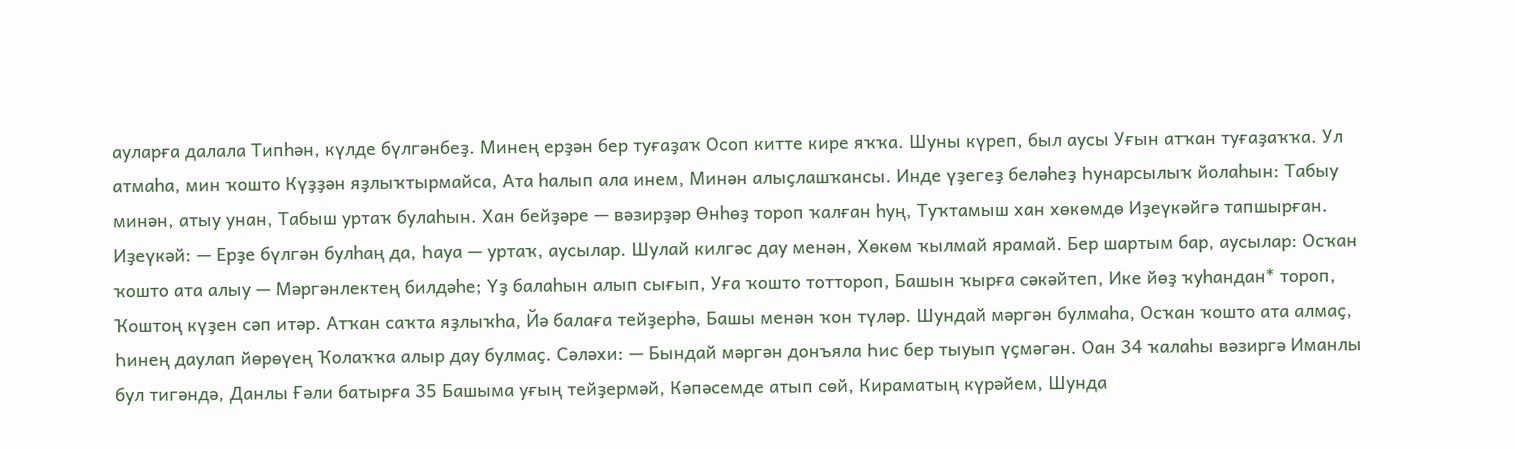ауларға далала Типһән, күлде бүлгәнбеҙ. Минең ерҙән бер туғаҙаҡ Осоп китте кире яҡҡа. Шуны күреп, был аусы Уғын атҡан туғаҙаҡҡа. Ул атмаһа, мин ҡошто Күҙҙән яҙлыҡтырмайса, Ата һалып ала инем, Минән алыҫлашҡансы. Инде үҙегеҙ беләһеҙ Һунарсылыҡ йолаһын: Табыу минән, атыу унан, Табыш уртаҡ булаһын. Хан бейҙәре — вәзирҙәр Өнһөҙ тороп ҡалған һуң, Туҡтамыш хан хөкөмдө Иҙеүкәйгә тапшырған. Иҙеүкәй: — Ерҙе бүлгән булһаң да, Һауа — уртаҡ, аусылар. Шулай килгәс дау менән, Хөкөм ҡылмай ярамай. Бер шартым бар, аусылар: Осҡан ҡошто ата алыу — Мәргәнлектең билдәһе; Үҙ балаһын алып сығып, Уға ҡошто тоттороп, Башын ҡырға сәкәйтеп, Ике йөҙ ҡуһандан* тороп, Ҡоштоң күҙен сәп итәр. Атҡан саҡта яҙлыҡһа, Йә балаға тейҙерһә, Башы менән ҡон түләр. Шундай мәргән булмаһа, Осҡан ҡошто ата алмаҫ, Һинең даулап йөрөүең Ҡолаҡҡа алыр дау булмаҫ. Сәләхи: — Бындай мәргән донъяла Һис бер тыуып үҫмәгән. Оан 34 ҡалаһы вәзиргә Иманлы бул тигәндә, Данлы Ғәли батырға 35 Башыма уғың тейҙермәй, Кәпәсемде атып сөй, Кираматың күрәйем, Шунда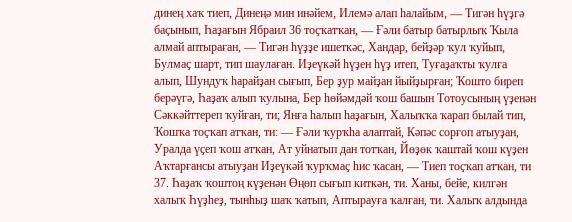динең хаҡ тиеп, Динеңә мин инәйем, Илемә алап һалайым, — Тигән һүҙгә баҫынып, Һаҙағын Ябраил 36 тоҫҡатҡан, — Ғәли батыр батырлыҡ Ҡыла алмай аптыраған, — Тигән һүҙҙе ишеткәс, Хандар, бейҙәр ҡул ҡуйып, Булмаҫ шарт, тип шаулаған. Иҙеүкәй һүҙен һүҙ итеп, Туғаҙаҡты ҡулға алып, Шундуҡ һарайҙан сығып, Бер ҙур майҙан йыйҙырған; Ҡошто биреп берәүгә, Һаҙаҡ алып ҡулына, Бер һөйәмдәй ҡош башын Тотоусының үҙенән Сәккәйттереп ҡуйған, ти; Янға һалып һаҙағын, Халыҡҡа ҡарап былай тип, Ҡошҡа тоҫҡап атҡан, ти: — Ғәли ҡурҡһа алаптай, Кәпәс сорғоп атыуҙан, Уралда үҫеп ҡош атҡан, Ат уйнатып дан тотҡан, Йөҙөк ҡаштай ҡош күҙен Аҡтарғансы атыуҙан Иҙеүкәй ҡурҡмаҫ һис ҡасан, — Тиеп тоҫҡап атҡан, ти 37. Һаҙаҡ ҡоштоң күҙенән Өңөп сығып киткән, ти. Ханы, бейе, килгән халыҡ Һүҙһеҙ, тынһыҙ шаҡ ҡатып, Аптырауға ҡалған, ти. Халыҡ алдында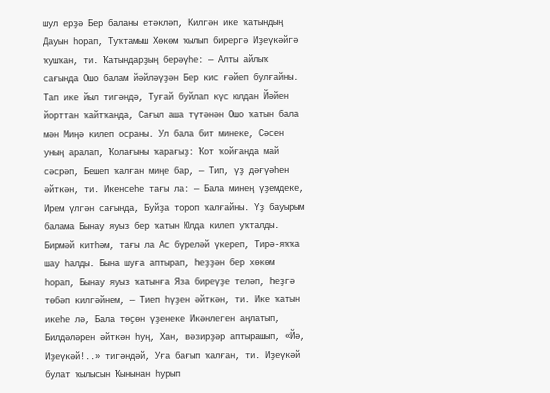шул ерҙә Бер баланы етәкләп, Килгән ике ҡатындың Дауын һорап, Туҡтамыш Хөкөм ҡылып бирергә Иҙеүкәйгә ҡушҡан, ти. Ҡатындарҙың берәүһе: — Алты айлыҡ сағында Ошо балам йәйләүҙән Бер кис ғәйеп булғайны. Тап ике йыл тигәндә, Туғай буйлап күс юлдан Йәйен йорттан ҡайтҡанда, Сағыл аша түтәнән Ошо ҡатын бала мән Миңә килеп осраны. Ул бала бит минеке, Сәсен уның аралап, Ҡолағыны ҡарағыҙ: Ҡот ҡойғанда май сәсрәп, Бешеп ҡалған миңе бар, — Тип, үҙ дәғүәһен әйткән, ти. Икенсеһе тағы ла: — Бала минең үҙемдеке, Ирем үлгән сағында, Буйҙа тороп ҡалғайны. Үҙ бауырым балама Бынау яуыз бер ҡатын Юлда килеп уҡталды. Бирмәй китһәм, тағы ла Ас бүреләй үкереп, Тирә-яҡҡа шау һалды. Бына шуға аптырап, Һеҙҙән бер хөкөм һорап, Бынау яуыз ҡатынға Яза биреүҙе теләп, Һеҙгә төбәп килгәйнем, — Тиеп һүҙен әйткән, ти. Ике ҡатын икеһе лә, Бала төҫөн үҙенеке Икәнлеген аңлатып, Билдәләрен әйткән һуң, Хан, вәзирҙәр аптырашып, «Йә, Иҙеүкәй!..» тигәндәй, Уға бағып ҡалған, ти. Иҙеүкәй булат ҡылысын Ҡынынан һурып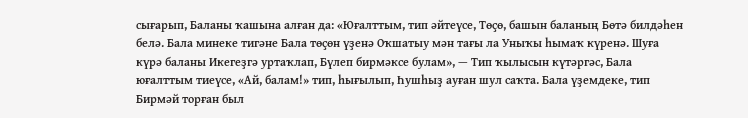сығарып, Баланы ҡашына алған да: «Юғалттым, тип әйтеүсе, Төҫө, башын баланың Бөтә билдәһен белә. Бала минеке тигәне Бала төҫөн үҙенә Оҡшатыу мән тағы ла Уныҡы һымаҡ күренә. Шуға күрә баланы Икегеҙгә уртаҡлап, Бүлеп бирмәксе булам», — Тип ҡылысын күтәргәс, Бала юғалттым тиеүсе, «Ай, балам!» тип, һығылып, Һушһыҙ ауған шул саҡта. Бала үҙемдеке, тип Бирмәй торған был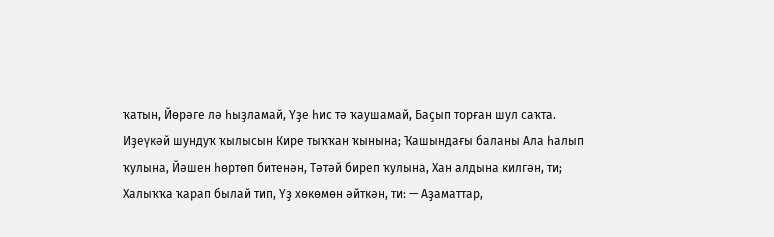ҡатын, Йөрәге лә һыҙламай, Үҙе һис тә ҡаушамай, Баҫып торған шул саҡта. Иҙеүкәй шундуҡ ҡылысын Кире тыҡҡан ҡынына; Ҡашындағы баланы Ала һалып ҡулына, Йәшен һөртөп битенән, Тәтәй биреп ҡулына, Хан алдына килгән, ти; Халыҡҡа ҡарап былай тип, Үҙ хөкөмөн әйткән, ти: — Аҙаматтар,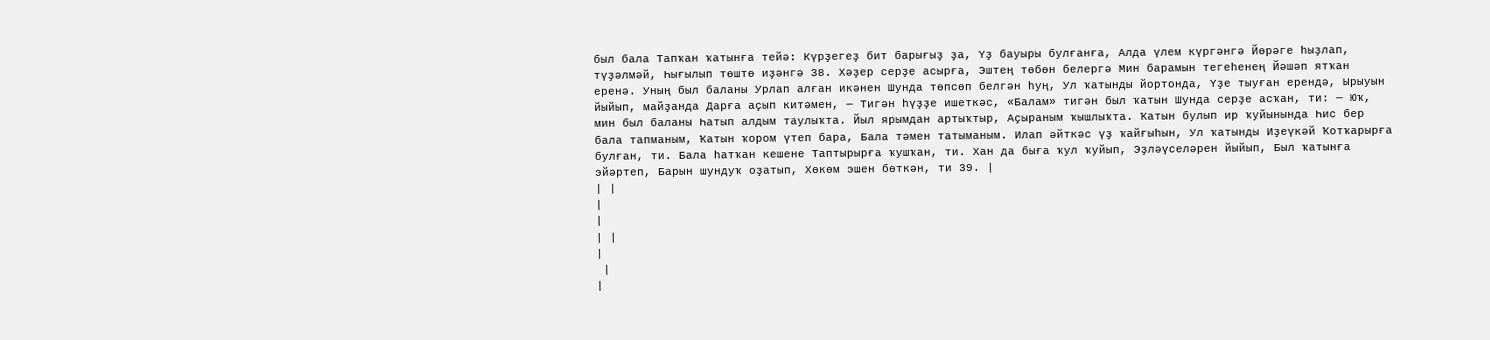был бала Тапҡан ҡатынға тейә: Күрҙегеҙ бит барығыҙ ҙа, Үҙ бауыры булғанға, Алда үлем күргәнгә Йөрәге һыҙлап, түҙәлмәй, Һығылып төштө иҙәнгә 38. Хәҙер серҙе асырға, Эштең төбөн белергә Мин барамын тегеһенең Йәшәп ятҡан еренә. Уның был баланы Урлап алған икәнен Шунда төпсөп белгән һуң, Ул ҡатынды йортонда, Үҙе тыуған ерендә, Ырыуын йыйып, майҙанда Дарға аҫып китәмен, — Тигән һүҙҙе ишеткәс, «Балам» тигән был ҡатын Шунда серҙе асҡан, ти: — Юҡ, мин был баланы Һатып алдым таулыҡта. Йыл ярымдан артыҡтыр, Аҫыраным ҡышлыҡта. Ҡатын булып ир ҡуйынында Һис бер бала тапманым, Ҡатын ҡором үтеп бара, Бала тәмен татыманым. Илап әйткәс үҙ ҡайғыһын, Ул ҡатынды Иҙеүкәй Ҡотҡарырға булған, ти. Бала һатҡан кешене Таптырырға ҡушҡан, ти. Хан да быға ҡул ҡуйып, Эҙләүселәрен йыйып, Был ҡатынға эйәртеп, Барын шундуҡ оҙатып, Хөкөм эшен бөткән, ти 39. |
| |
|
|
| |
|
 |
|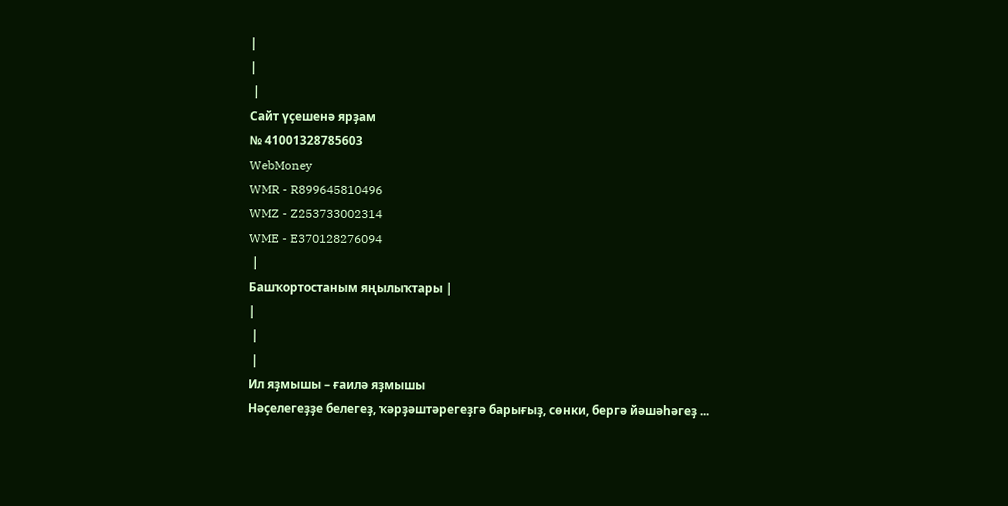|
|
 |
Сайт үҫешенә ярҙам
№ 41001328785603
WebMoney
WMR - R899645810496
WMZ - Z253733002314
WME - E370128276094
 |
Башҡортостаным яңылыҡтары |
|
 |
 |
Ил яҙмышы – ғаилә яҙмышы
Нәҫелегеҙҙе белегеҙ, ҡәрҙәштәрегеҙгә барығыҙ, сөнки, бергә йәшәһәгеҙ ...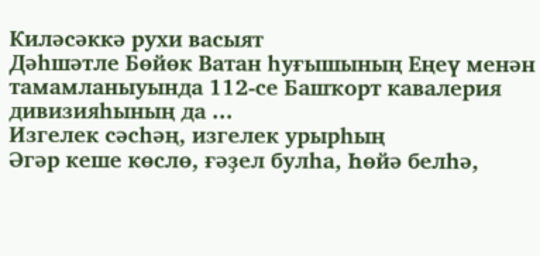Киләсәккә рухи васыят
Дәһшәтле Бөйөк Ватан һуғышының Еңеү менән тамамланыуында 112-се Башҡорт кавалерия дивизияһының да ...
Изгелек сәсһәң, изгелек урырһың
Әгәр кеше көслө, ғәҙел булһа, Һөйә белһә,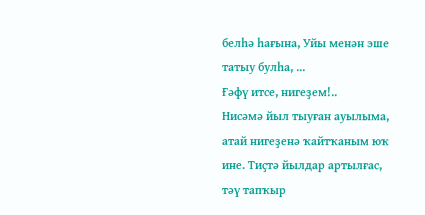белһә һағына, Уйы менән эше татыу булһа, ...
Ғәфү итсе, нигеҙем!..
Нисәмә йыл тыуған ауылыма, атай нигеҙенә ҡайтҡаным юҡ ине. Тиҫтә йылдар артылғас, тәү тапҡыр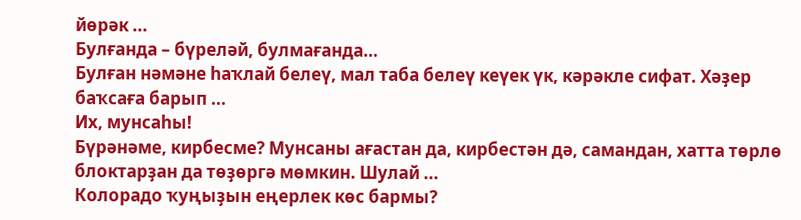йөрәк ...
Булғанда – бүреләй, булмағанда…
Булған нәмәне һаҡлай белеү, мал таба белеү кеүек үк, кәрәкле сифат. Хәҙер баҡсаға барып ...
Их, мунсаһы!
Бүрәнәме, кирбесме? Мунсаны ағастан да, кирбестән дә, самандан, хатта төрлө блоктарҙан да төҙөргә мөмкин. Шулай ...
Колорадо ҡуңыҙын еңерлек көс бармы?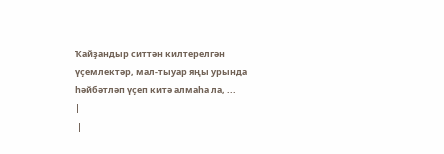Ҡайҙандыр ситтән килтерелгән үҫемлектәр, мал-тыуар яңы урында һәйбәтләп үҫеп китә алмаһа ла, ...
|
 |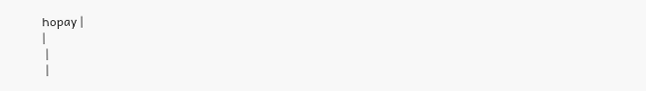Һорау |
|
 |
 |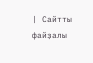| Сайтты файҙалы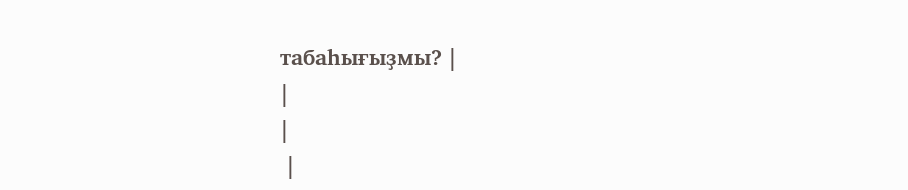табаһығыҙмы? |
|
|
 |